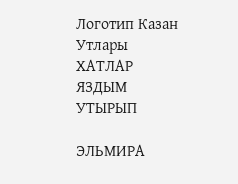Логотип Казан Утлары
ХАТЛАР ЯЗДЫМ УТЫРЫП

ЭЛЬМИРА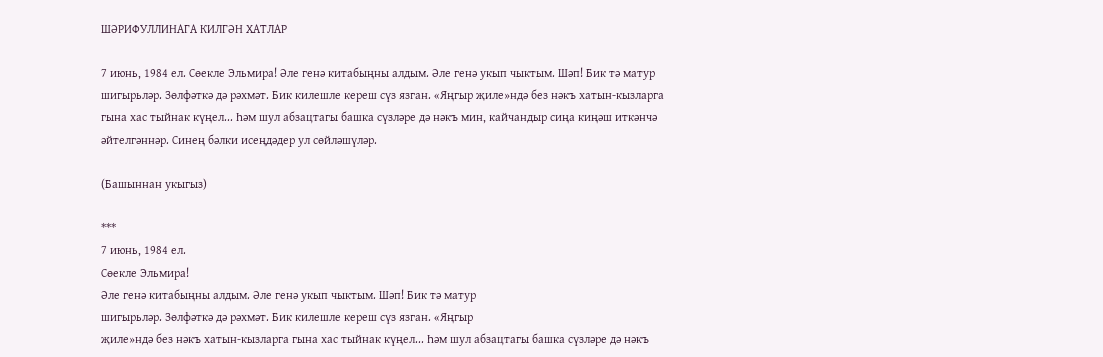ШӘРИФУЛЛИНАГА КИЛГӘН ХАТЛАР

7 июнь, 1984 ел. Сөекле Эльмира! Әле генә китабыңны алдым. Әле генә укып чыктым. Шәп! Бик тә матур шигырьләр. Зөлфәткә дә рәхмәт. Бик килешле кереш сүз язган. «Яңгыр җиле»ндә без нәкъ хатын-кызларга гына хас тыйнак күңел... Һәм шул абзацтагы башка сүзләре дә нәкъ мин, кайчандыр сиңа киңәш иткәнчә әйтелгәннәр. Синең бәлки исеңдәдер ул сөйләшүләр.

(Башыннан укыгыз)

***
7 июнь, 1984 ел.
Сөекле Эльмира!
Әле генә китабыңны алдым. Әле генә укып чыктым. Шәп! Бик тә матур
шигырьләр. Зөлфәткә дә рәхмәт. Бик килешле кереш сүз язган. «Яңгыр
җиле»ндә без нәкъ хатын-кызларга гына хас тыйнак күңел... Һәм шул абзацтагы башка сүзләре дә нәкъ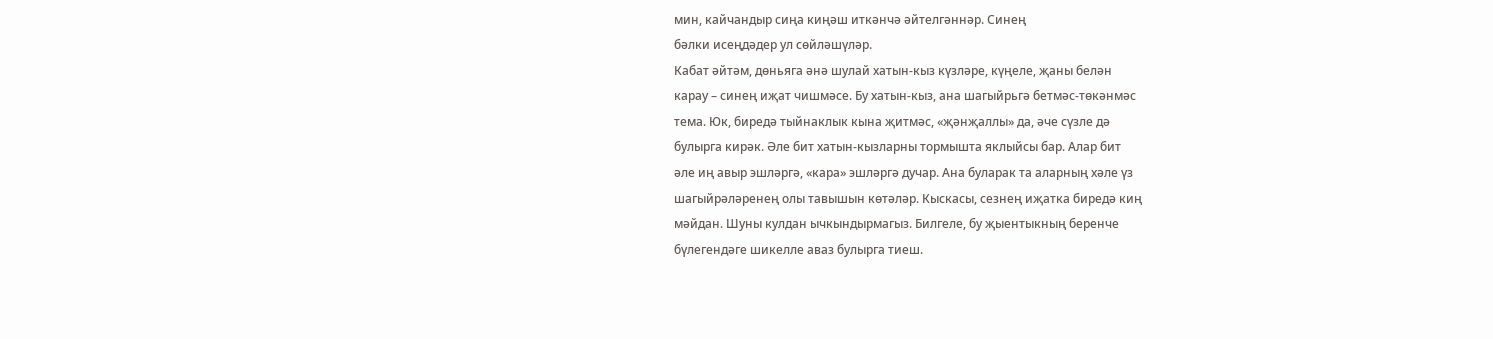мин, кайчандыр сиңа киңәш иткәнчә әйтелгәннәр. Синең
бәлки исеңдәдер ул сөйләшүләр.
Кабат әйтәм, дөньяга әнә шулай хатын-кыз күзләре, күңеле, җаны белән
карау – синең иҗат чишмәсе. Бу хатын-кыз, ана шагыйрьгә бетмәс-төкәнмәс
тема. Юк, биредә тыйнаклык кына җитмәс, «җәнҗаллы» да, әче сүзле дә
булырга кирәк. Әле бит хатын-кызларны тормышта яклыйсы бар. Алар бит
әле иң авыр эшләргә, «кара» эшләргә дучар. Ана буларак та аларның хәле үз
шагыйрәләренең олы тавышын көтәләр. Кыскасы, сезнең иҗатка биредә киң
мәйдан. Шуны кулдан ычкындырмагыз. Билгеле, бу җыентыкның беренче
бүлегендәге шикелле аваз булырга тиеш.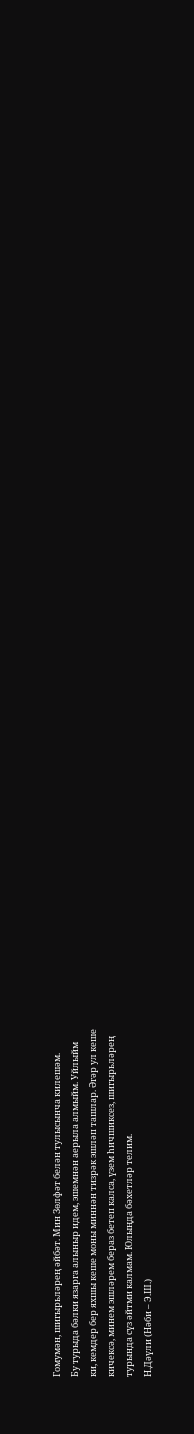Гомумән, шигырьләрең әйбәт. Мин Зөлфәт белән тулысынча килешәм.
Бу турыда бәлки язарга алыныр идем, эшемнән аерыла алмыйм. Уйлыйм
ки, кемдер бер яхшы кеше моны миннән тизрәк эшләп ташлар. Әгәр ул кеше
кичексә, минем эшләрем бераз бетеп калса, үзем һичшиксез, шигырьләрең
турында сүз әйтми калмам. Юлыңда бәхетләр телим.
Н.Дәүли (Нәби – Э.Ш.)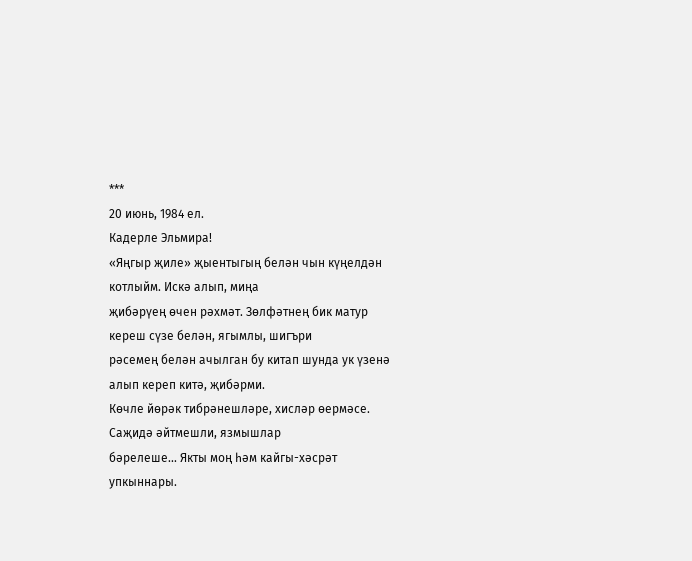***
20 июнь, 1984 ел.
Кадерле Эльмира!
«Яңгыр җиле» җыентыгың белән чын күңелдән котлыйм. Искә алып, миңа
җибәрүең өчен рәхмәт. Зөлфәтнең бик матур кереш сүзе белән, ягымлы, шигъри
рәсемең белән ачылган бу китап шунда ук үзенә алып кереп китә, җибәрми.
Көчле йөрәк тибрәнешләре, хисләр өермәсе. Саҗидә әйтмешли, язмышлар
бәрелеше... Якты моң һәм кайгы-хәсрәт упкыннары.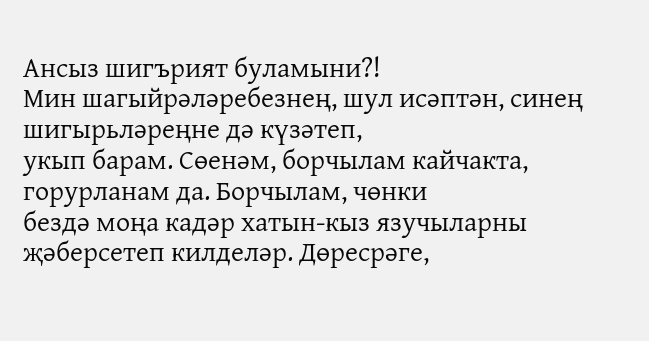Ансыз шигърият буламыни?!
Мин шагыйрәләребезнең, шул исәптән, синең шигырьләреңне дә күзәтеп,
укып барам. Сөенәм, борчылам кайчакта, горурланам да. Борчылам, чөнки
бездә моңа кадәр хатын-кыз язучыларны җәберсетеп килделәр. Дөресрәге,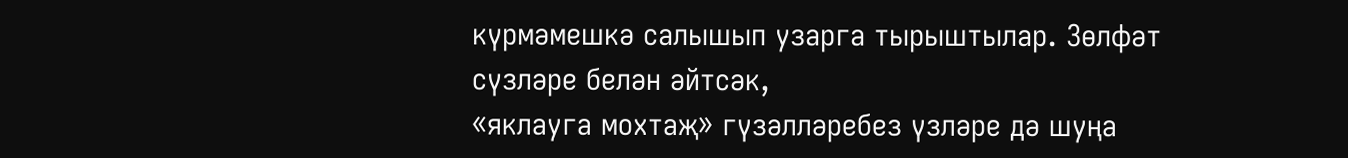күрмәмешкә салышып узарга тырыштылар. Зөлфәт сүзләре белән әйтсәк,
«яклауга мохтаҗ» гүзәлләребез үзләре дә шуңа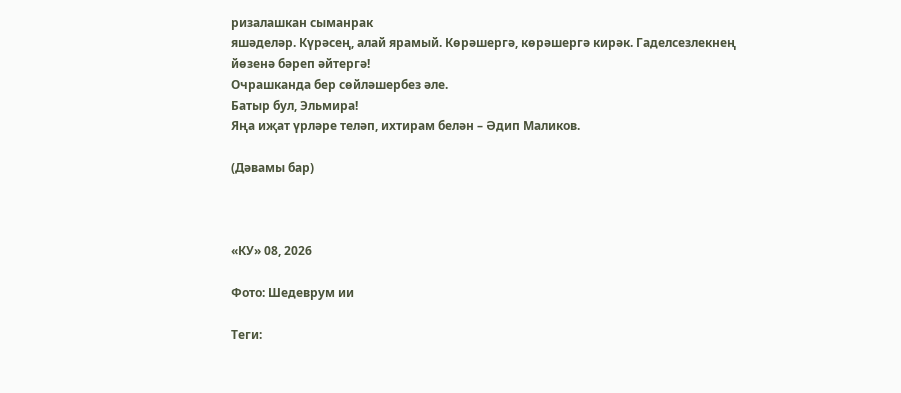ризалашкан сыманрак
яшәделәр. Күрәсең, алай ярамый. Көрәшергә, көрәшергә кирәк. Гаделсезлекнең
йөзенә бәреп әйтергә!
Очрашканда бер сөйләшербез әле.
Батыр бул, Эльмира!
Яңа иҗат үрләре теләп, ихтирам белән – Әдип Маликов.

(Дәвамы бар)



«КУ» 08, 2026

Фото: Шедеврум ии

Теги: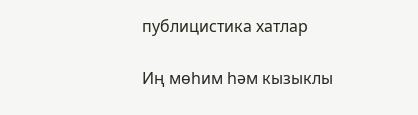публицистика хатлар

Иң мөһим һәм кызыклы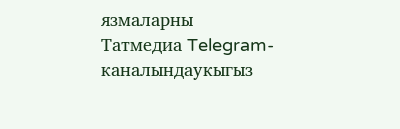язмаларны Татмедиа Telegram-каналындаукыгыз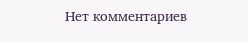Нет комментариев